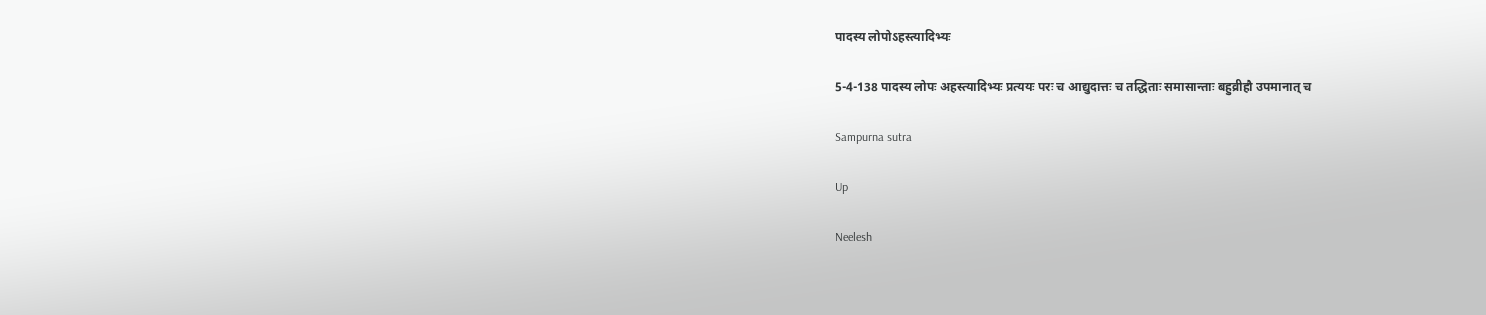पादस्य लोपोऽहस्त्यादिभ्यः

5-4-138 पादस्य लोपः अहस्त्यादिभ्यः प्रत्ययः परः च आद्युदात्तः च तद्धिताः समासान्ताः बहुव्रीहौ उपमानात् च

Sampurna sutra

Up

Neelesh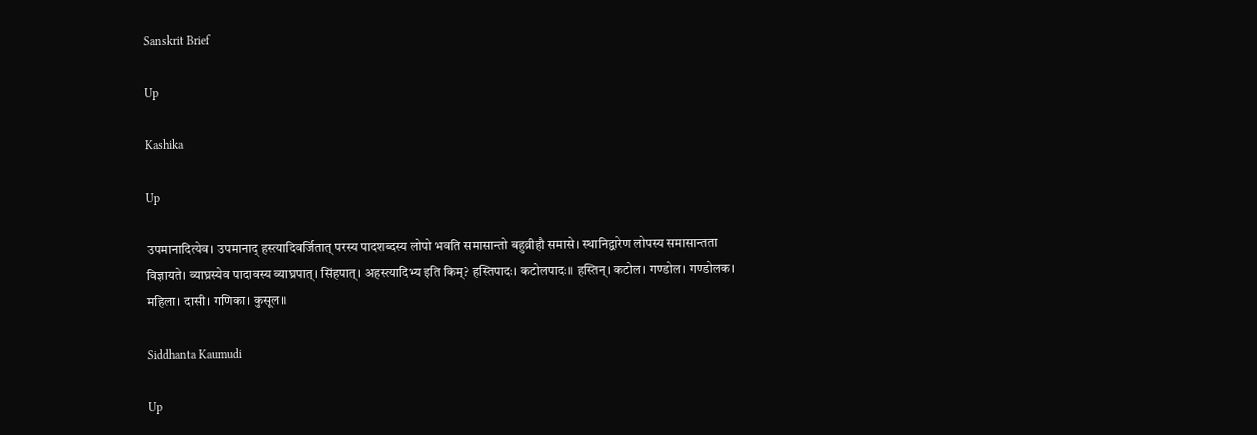Sanskrit Brief

Up

Kashika

Up

उपमानादित्येव। उपमानाद् हस्त्यादिवर्जितात् परस्य पादशब्दस्य लोपो भवति समासान्तो बहुव्रीहौ समासे। स्थानिद्वारेण लोपस्य समासान्तता विज्ञायते। व्याघ्रस्येव पादावस्य व्याघ्रपात्। सिंहपात्। अहस्त्यादिभ्य इति किम्? हस्तिपादः। कटोलपादः॥ हस्तिन्। कटोल। गण्डोल। गण्डोलक। महिला। दासी। गणिका। कुसूल॥

Siddhanta Kaumudi

Up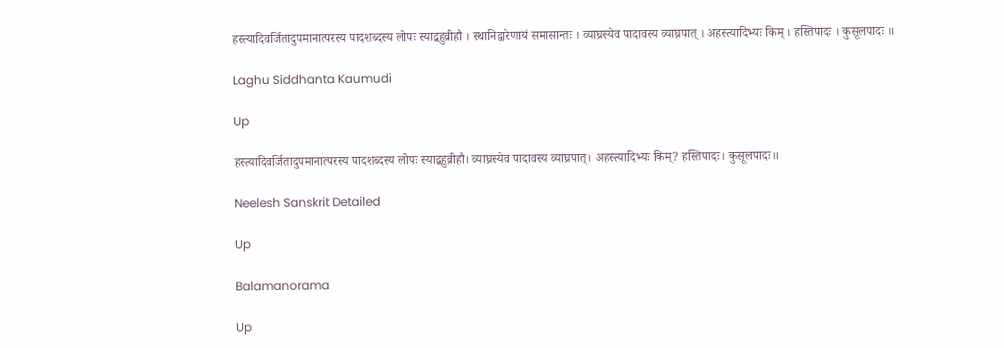हस्त्यादिवर्जितादुपमानात्परस्य पादशब्दस्य लोपः स्याद्बहुव्रीहौ । स्थानिद्वारेणायं समासान्तः । व्याघ्रस्येव पादावस्य व्याघ्रपात् । अहस्त्यादिभ्यः किम् । हस्तिपादः । कुसूलपादः ॥

Laghu Siddhanta Kaumudi

Up

हस्त्यादिवर्जितादुपमानात्परस्य पादशब्दस्य लोपः स्याद्बहुव्रीहौ। व्याघ्रस्येव पादावस्य व्याघ्रपात्। अहस्त्यादिभ्यः किम्? हस्तिपादः। कुसूलपादः॥

Neelesh Sanskrit Detailed

Up

Balamanorama

Up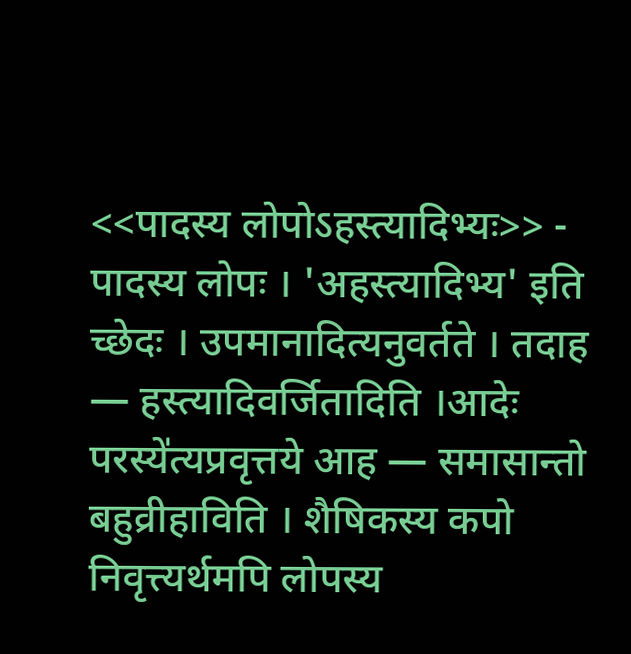<<पादस्य लोपोऽहस्त्यादिभ्यः>> - पादस्य लोपः । 'अहस्त्यादिभ्य' इति च्छेदः । उपमानादित्यनुवर्तते । तदाह — हस्त्यादिवर्जितादिति ।आदेः परस्ये॑त्यप्रवृत्तये आह — समासान्तो बहुव्रीहाविति । शैषिकस्य कपो निवृत्त्यर्थमपि लोपस्य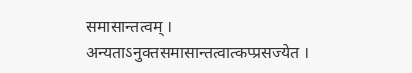समासान्तत्वम् । अन्यताऽनुक्तसमासान्तत्वात्कप्प्रसज्येत ।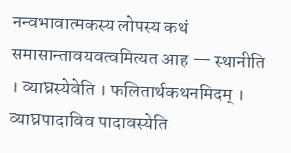नन्वभावात्मकस्य लोपस्य कथं समासान्तावयवत्वमित्यत आह — स्थानीति । व्याघ्रस्येवेति । फलितार्थकथनमिदम् । व्याघ्रपादाविव पादावस्येति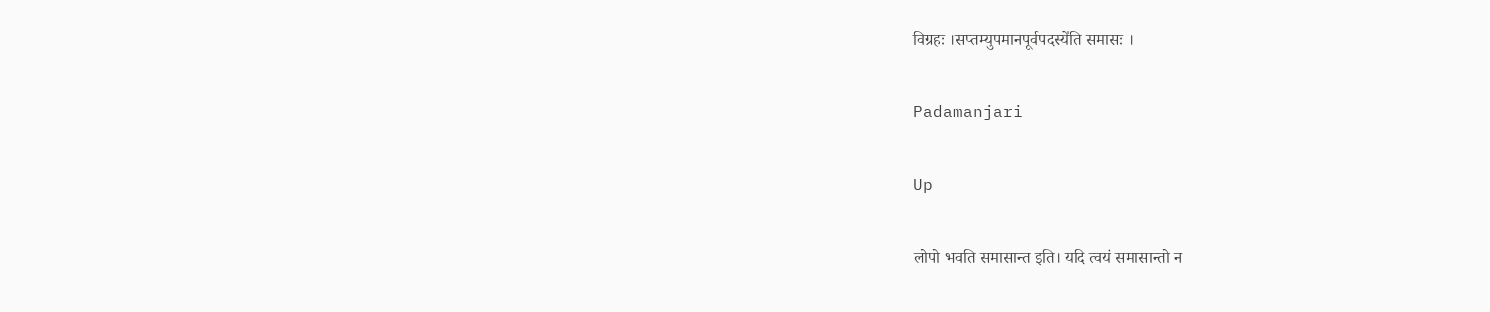विग्रहः ।सप्तम्युपमानपूर्वपदस्ये॑ति समासः ।

Padamanjari

Up

लोपो भवति समासान्त इति। यदि त्वयं समासान्तो न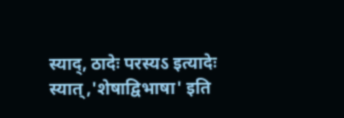स्याद्, ठादेः परस्यऽ इत्यादेः स्यात्,'शेषाद्विभाषा' इति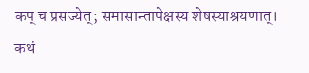कप् च प्रसज्येत्; समासान्तापेक्षस्य शेषस्याश्रयणात्। कथं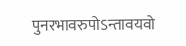पुनरभावरुपोऽन्तावयवो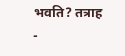भवति? तत्राह -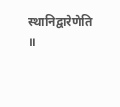स्थानिद्वारेणेति ॥